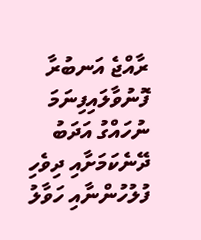ރާއްޖެ އަނބުރާ ފޮނުވާލައިފިނަމަ ނުހައްގު އަދަބު ދޭނެކަމަށާއި ދިވެހި ފުލުހުންނާއި ހަވާލު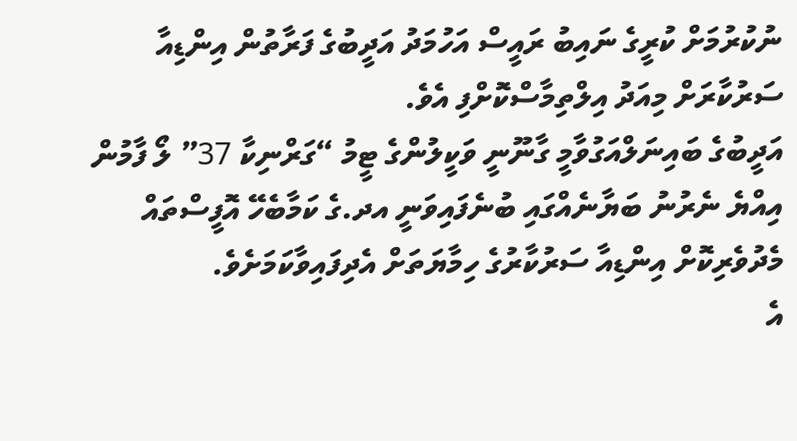ނުކުރުމަށް ކުރީގެ ނައިބު ރައީސް އަހުމަދު އަދީބުގެ ފަރާތުން އިންޑިއާ ސަރުކާރަށް މިއަދު އިލްތިމާސްކޮށްފި އެވެ.
އަދީބުގެ ބައިނަލްއަގުވާމީ ގާނޫނީ ވަކީލުންގެ ޓީމު “ގަރްނިކާ 37” ލޯ ފާމުން އިއްޔެ ނެރުނު ބަޔާނެއްގައި ބުނެފައިވަނީ އދ.ގެ ކަމާބެހޭ އޮފީސްތައް މެދުވެރިކޮށް އިންޑިއާ ސަރުކާރުގެ ހިމާޔަތަށް އެދިފައިވާކަމަށެވެ.
އެ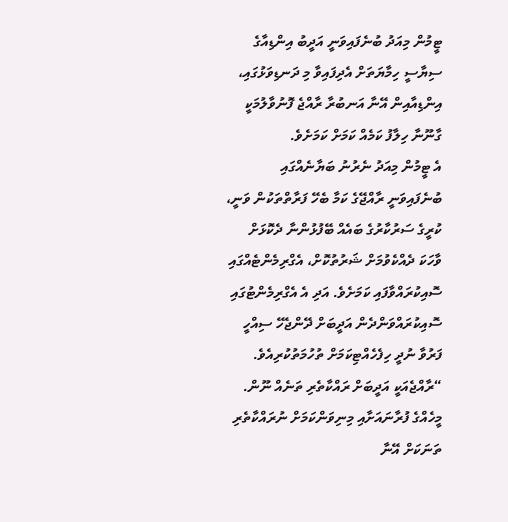ޓީމުން މިއަދު ބުނެފައިވަނީ އަދީބު އިންޑިއާގެ ސިޔާސީ ހިމާޔަތަށް އެދިފައިވާ މި ދަނޑިވަޅުގައި، އިންޑިއާއިން އޭނާ އަނބުރާ ރާއްޖެ ފޮނުވާލުމަކީ ގާނޫނާ ހިލާފު ކަމެއް ކަމަށް ކަމަށެވެ.
އެ ޓީމުން މިއަދު ނެރުނު ބަޔާނެއްގައި ބުނެފައިވަނީ ރާއްޖޭގެ ކަމާ ބެހޭ ފަރާތްތަކުން ވަނީ، ކުރީގެ ސަރުކާރުގެ ބައެއް ބޭފުޅުންނާ ދެކޮޅަށް ވާހަކަ ދެއްކެވުމަށް ޝަރުތުކޮށް، އެގްރިމެންޓެއްގައި ސޮއިކުރައްވާފައި ކަމަށެވެ. އަދި އެ އެގްރިމެންޓުގައި ސޮއިކުރައްވަންދެން އަދީބަށް ދޭންޖެހޭ ސިއްހީ ފަރުވާ ނުދީ ހިފެހެއްޓިކަމަށް ތުހުމަތުކުރިއެވެ.
“ރާއްޖެއަކީ އަދީބަށް ރައްކާތެރި ތަނެއް ނޫން. މީހެއްގެ ފުރާނައަށާއި މިނިވަންކަމަށް ނުރައްކާތެރި ތަނަކަށް އޭނާ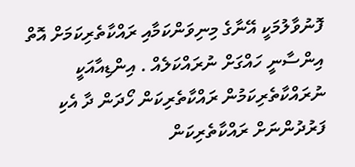ފޮނުވާލުމަކީ އޭނާގެ މިނިވަންކަމާއި ރައްކާތެރިކަމަށް އޮތް އިންސާނީ ހައްގަށް ނުރައްކަލެއް . އިންޑިއާއަކީ ނުރައްކާތެރިކަމުން ރައްކާތެރިކަން ހޯދަން ދާ އެކި ފަރުދުންނަށް ރައްކާތެރިކަން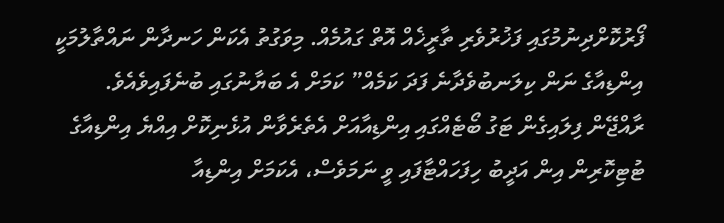ފޯރުކޮށްދިނުމުގައި ފަޚުރުވެރި ތާރީޚެއް އޮތް ގައުމެއް. މިވަގުތު އެކަން ހަނދާން ނައްތާލުމަކީ އިންޑިއާގެ ނަން ކިލަނބުވެދާނެ ފަދަ ކަމެއް” ކަމަށް އެ ބަޔާނުގައި ބުނެފައިވެއެވެ.
ރާއްޖޭން ފިލައިގެން ޓަގު ބޯޓެއްގައި އިންޑިއާއަށް އެތެރެވާން އުޅެނިކޮށް އިއްޔެ އިންޑިއާގެ ޓުޓިކޮރިން އިން އަދީބު ހިފަހައްޓާފައި ވީ ނަމަވެސް، އެކަމަށް އިންޑިއާ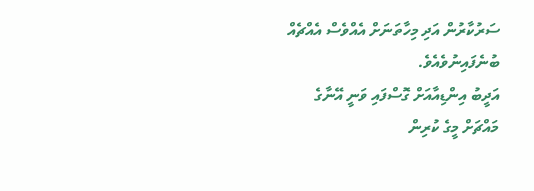ސަރުކާރުން އަދި މިހާތަނަށް އެއްވެސް އެއްޗެއް ބުނެފައިނުވެއެވެ.
އަދީބު އިންޑިއާއަށް ގޮސްފައި ވަނީ އޭނާގެ މައްޗަށް މީގެ ކުރިން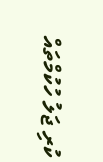ކުރި ޖަލު ހުކުމްތައް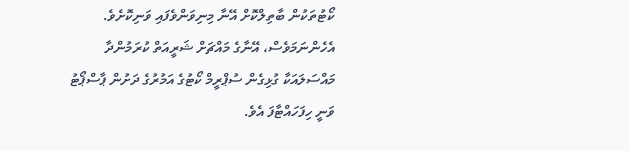ކޯޓުތަކުން ބާތިލްކޮށް އޭނާ މިނިވަންވެފައި ވަނިކޮށެވެ. އެހެންނަމަވެސް، އޭނާގެ މައްޗަށް ޝަރީއަތް ކުރަމުންދާ މައްސަލައަކާ ގުޅިގެން ސުޕްރީމް ކޯޓުގެ އަމުރުގެ ދަށުން ޕާސްޕޯޓު ވަނީ ހިފަހައްޓާފަ އެވެ.